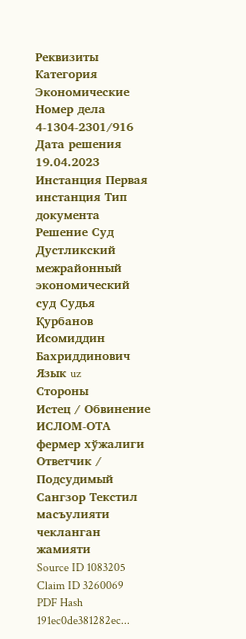Реквизиты
Категория Экономические Номер дела 4-1304-2301/916 Дата решения 19.04.2023 Инстанция Первая инстанция Тип документа Решение Суд Дустликский межрайонный экономический суд Судья Қурбанов Исомиддин Бахриддинович Язык uz
Стороны
Истец / Обвинение ИСЛОМ-ОТА фермер хўжалиги Ответчик / Подсудимый Сангзор Текстил масъулияти чекланган жамияти
Source ID 1083205 Claim ID 3260069 PDF Hash 191ec0de381282ec...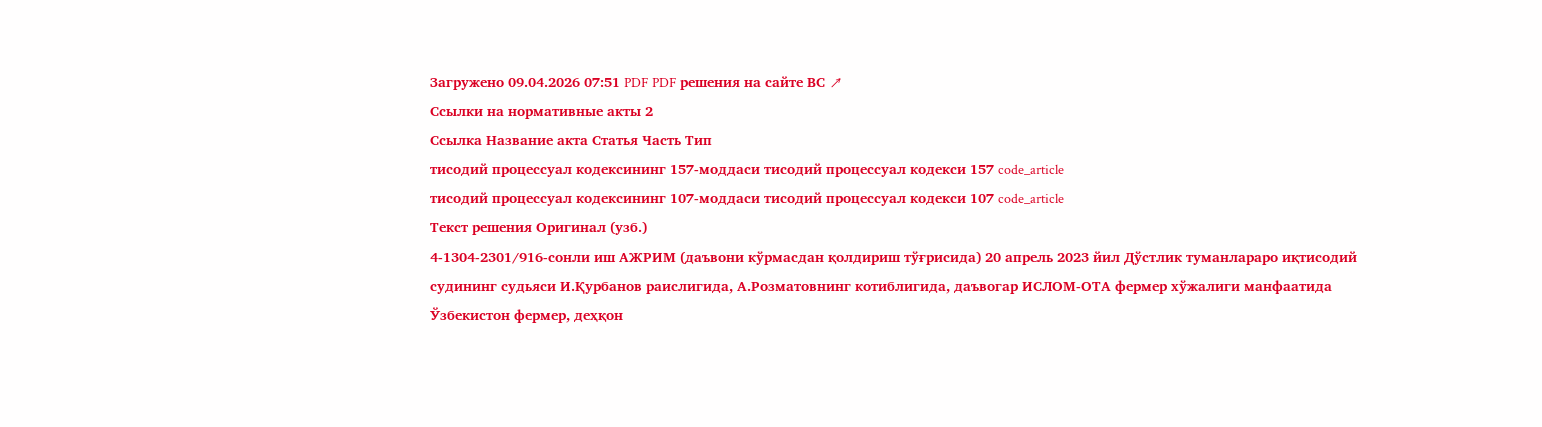Загружено 09.04.2026 07:51 PDF PDF решения на сайте ВС ↗
Ссылки на нормативные акты 2
Ссылка Название акта Статья Часть Тип
тисодий процессуал кодексининг 157-моддаси тисодий процессуал кодекси 157 code_article
тисодий процессуал кодексининг 107-моддаси тисодий процессуал кодекси 107 code_article
Текст решения Оригинал (узб.)
4-1304-2301/916-сонли иш АЖРИМ (даъвони кўрмасдан қолдириш тўғрисида) 20 апрель 2023 йил Дўстлик туманлараро иқтисодий судининг судьяси И.Қурбанов раислигида, А.Розматовнинг котиблигида, даъвогар ИСЛОМ-ОТА фермер хўжалиги манфаатида Ўзбекистон фермер, деҳқон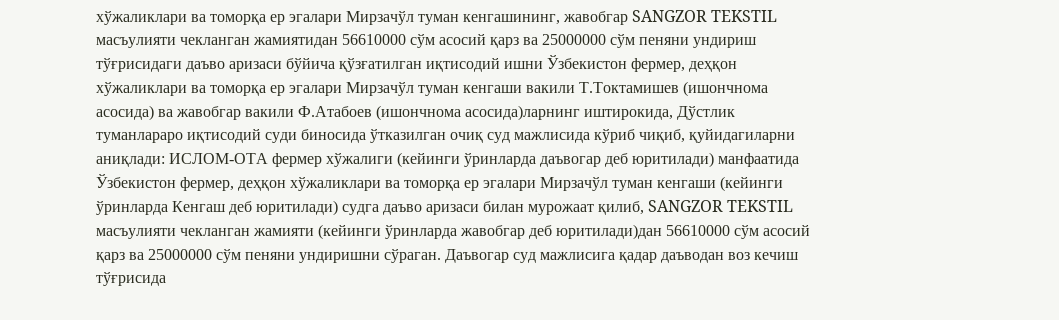хўжаликлари ва томорқа ер эгалари Мирзачўл туман кенгашининг, жавобгар SANGZOR TEKSTIL масъулияти чекланган жамиятидан 56610000 сўм асосий қарз ва 25000000 сўм пеняни ундириш тўғрисидаги даъво аризаси бўйича қўзғатилган иқтисодий ишни Ўзбекистон фермер, деҳқон хўжаликлари ва томорқа ер эгалари Мирзачўл туман кенгаши вакили Т.Токтамишев (ишончнома асосида) ва жавобгар вакили Ф.Атабоев (ишончнома асосида)ларнинг иштирокида, Дўстлик туманлараро иқтисодий суди биносида ўтказилган очиқ суд мажлисида кўриб чиқиб, қуйидагиларни аниқлади: ИСЛОМ-ОТА фермер хўжалиги (кейинги ўринларда даъвогар деб юритилади) манфаатида Ўзбекистон фермер, деҳқон хўжаликлари ва томорқа ер эгалари Мирзачўл туман кенгаши (кейинги ўринларда Кенгаш деб юритилади) судга даъво аризаси билан мурожаат қилиб, SANGZOR TEKSTIL масъулияти чекланган жамияти (кейинги ўринларда жавобгар деб юритилади)дан 56610000 сўм асосий қарз ва 25000000 сўм пеняни ундиришни сўраган. Даъвогар суд мажлисига қадар даъводан воз кечиш тўғрисида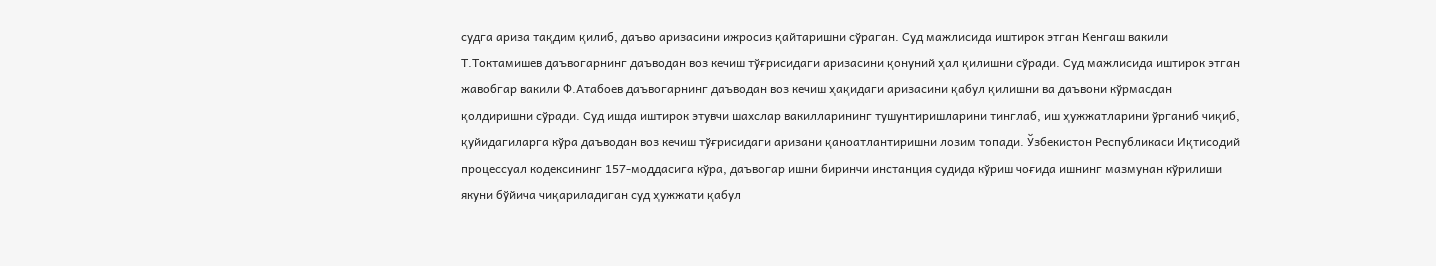судга ариза тақдим қилиб, даъво аризасини ижросиз қайтаришни сўраган. Суд мажлисида иштирок этган Кенгаш вакили Т.Токтамишев даъвогарнинг даъводан воз кечиш тўғрисидаги аризасини қонуний ҳал қилишни сўради. Суд мажлисида иштирок этган жавобгар вакили Ф.Атабоев даъвогарнинг даъводан воз кечиш ҳақидаги аризасини қабул қилишни ва даъвони кўрмасдан қолдиришни сўради. Суд ишда иштирок этувчи шахслар вакилларининг тушунтиришларини тинглаб, иш ҳужжатларини ўрганиб чиқиб, қуйидагиларга кўра даъводан воз кечиш тўғрисидаги аризани қаноатлантиришни лозим топади. Ўзбекистон Республикаси Иқтисодий процессуал кодексининг 157-моддасига кўра, даъвогар ишни биринчи инстанция судида кўриш чоғида ишнинг мазмунан кўрилиши якуни бўйича чиқариладиган суд ҳужжати қабул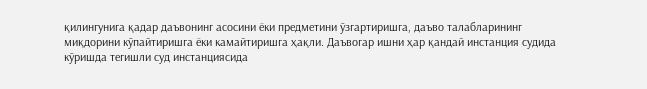қилингунига қадар даъвонинг асосини ёки предметини ўзгартиришга, даъво талабларининг миқдорини кўпайтиришга ёки камайтиришга ҳақли. Даъвогар ишни ҳар қандай инстанция судида кўришда тегишли суд инстанциясида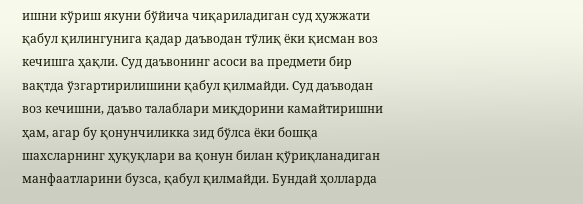ишни кўриш якуни бўйича чиқариладиган суд ҳужжати қабул қилингунига қадар даъводан тўлиқ ёки қисман воз кечишга ҳақли. Суд даъвонинг асоси ва предмети бир вақтда ўзгартирилишини қабул қилмайди. Суд даъводан воз кечишни, даъво талаблари миқдорини камайтиришни ҳам, агар бу қонунчиликка зид бўлса ёки бошқа шахсларнинг ҳуқуқлари ва қонун билан қўриқланадиган манфаатларини бузса, қабул қилмайди. Бундай ҳолларда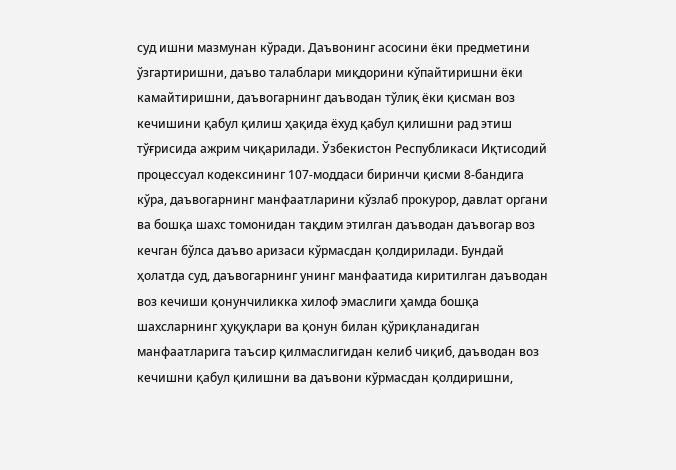суд ишни мазмунан кўради. Даъвонинг асосини ёки предметини ўзгартиришни, даъво талаблари миқдорини кўпайтиришни ёки камайтиришни, даъвогарнинг даъводан тўлиқ ёки қисман воз кечишини қабул қилиш ҳақида ёхуд қабул қилишни рад этиш тўғрисида ажрим чиқарилади. Ўзбекистон Республикаси Иқтисодий процессуал кодексининг 107-моддаси биринчи қисми 8-бандига кўра, даъвогарнинг манфаатларини кўзлаб прокурор, давлат органи ва бошқа шахс томонидан тақдим этилган даъводан даъвогар воз кечган бўлса даъво аризаси кўрмасдан қолдирилади. Бундай ҳолатда суд, даъвогарнинг унинг манфаатида киритилган даъводан воз кечиши қонунчиликка хилоф эмаслиги ҳамда бошқа шахсларнинг ҳуқуқлари ва қонун билан қўриқланадиган манфаатларига таъсир қилмаслигидан келиб чиқиб, даъводан воз кечишни қабул қилишни ва даъвони кўрмасдан қолдиришни,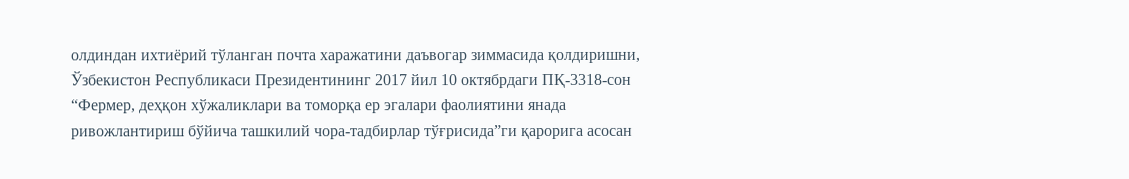олдиндан ихтиёрий тўланган почта харажатини даъвогар зиммасида қолдиришни, Ўзбекистон Республикаси Президентининг 2017 йил 10 октябрдаги ПҚ-3318-сон “Фермер, деҳқон хўжаликлари ва томорқа ер эгалари фаолиятини янада ривожлантириш бўйича ташкилий чора-тадбирлар тўғрисида”ги қарорига асосан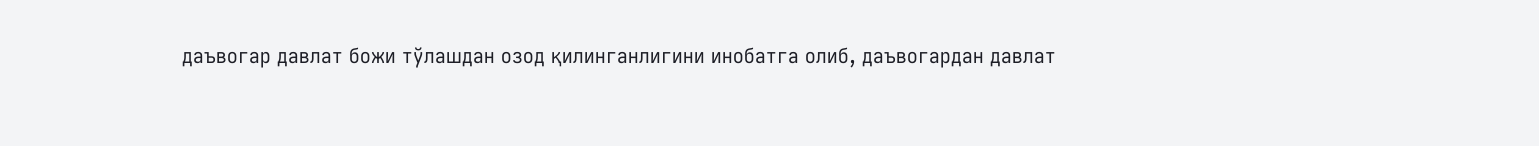даъвогар давлат божи тўлашдан озод қилинганлигини инобатга олиб, даъвогардан давлат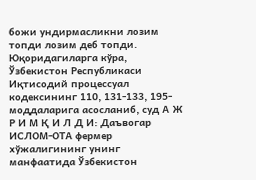божи ундирмасликни лозим топди лозим деб топди. Юқоридагиларга кўра, Ўзбекистон Республикаси Иқтисодий процессуал кодексининг 110, 131-133, 195-моддаларига асосланиб, суд А Ж Р И М Қ И Л Д И: Даъвогар ИСЛОМ-ОТА фермер хўжалигининг унинг манфаатида Ўзбекистон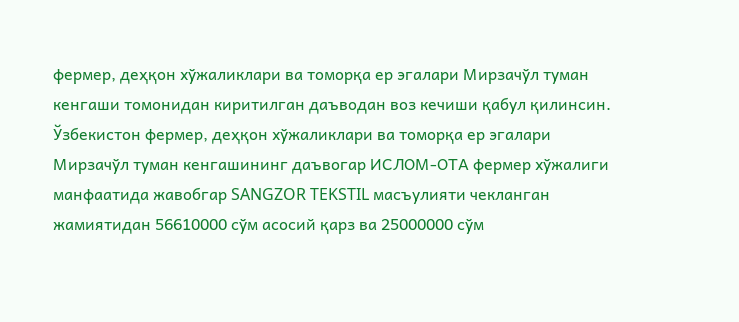фермер, деҳқон хўжаликлари ва томорқа ер эгалари Мирзачўл туман кенгаши томонидан киритилган даъводан воз кечиши қабул қилинсин. Ўзбекистон фермер, деҳқон хўжаликлари ва томорқа ер эгалари Мирзачўл туман кенгашининг даъвогар ИСЛОМ-ОТА фермер хўжалиги манфаатида жавобгар SANGZOR TEKSTIL масъулияти чекланган жамиятидан 56610000 сўм асосий қарз ва 25000000 сўм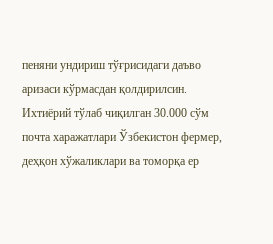пеняни ундириш тўғрисидаги даъво аризаси кўрмасдан қолдирилсин. Ихтиёрий тўлаб чиқилган 30.000 сўм почта харажатлари Ўзбекистон фермер, деҳқон хўжаликлари ва томорқа ер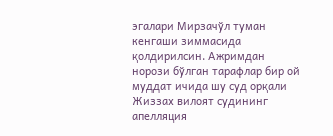эгалари Мирзачўл туман кенгаши зиммасида қолдирилсин. Ажримдан норози бўлган тарафлар бир ой муддат ичида шу суд орқали Жиззах вилоят судининг апелляция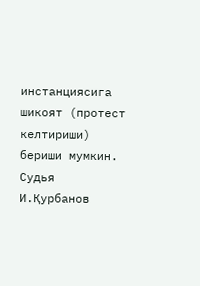инстанциясига шикоят (протест келтириши) бериши мумкин. Судья И.Қурбанов